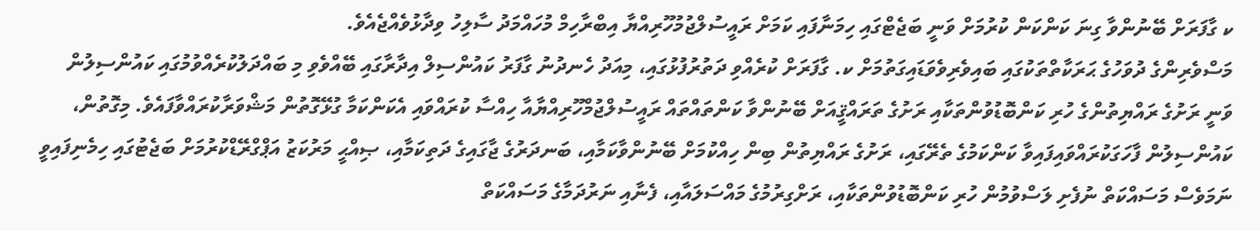ކ ގާފަރަށް ބޭނުންވާ ގިނަ ކަންކަން ކުރުމަށް ވަނީ ބަޖެޓްގައި ހިމަނާފައި ކަމަށް ރައީސުލްޖުމުހޫރިއްޔާ އިބްރާހިމް މުހައްމަދު ސާލިހު ވިދާޅުވެއްޖެއެވެ.
މަސްވެރިންގެ ދުވަހުގެ ޙަރަކާތްތަކުގައި ބައިވެރިވެވަޑައިގަތުމަށް ކ. ގާފަރަށް ކުރެއްވި ދަތުރުފުޅުގައި، މިއަދު ހެނދުނު ގާފަރު ކައުންސިލް އިދާރާގައި ބޭއްވެވި މި ބައްދަލުކުރެއްވުމުގައި ކައުންސިލުން ވަނީ ރަށުގެ ރައްޔިތުންގެ ހުރި ކަންބޮޑުވުންތަކާއި ރަށުގެ ތަރައްޤީއަށް ބޭނުންވާ ކަންތައްތައް ރައީސުލްޖުމްހޫރިއްޔާއާ ހިއްސާ ކުރައްވައި އެކަންކަމާ ގުޅޭގޮތުން މަޝްވަރާކުރައްވާފައެވެ. މިގޮތުން، ކައުންސިލުން ފާހަގަކުރައްވައިފައިވާ ކަންކަމުގެ ތެރޭގައި، ރަށުގެ ރައްޔިތުން ބިން ހިއްކުމަށް ބޭނުންވާކަމާއި، ބަނދަރުގެ ޖާގައިގެ ދަތިކަމާއި، ޞިއްޙީ މަރުކަޒު އަޕްގްރޭޑްކުރުމަށް ބަޖެޓުގައި ހިމެނިފައިވީ ނަމަވެސް މަސައްކަތް ނުފެށި ލަސްވުމުން ހުރި ކަންބޮޑުވުންތަކާއި، ރަށްގިރުމުގެ މައްސަލައާއި، ފެނާއި ނަރުދަމާގެ މަސައްކަތް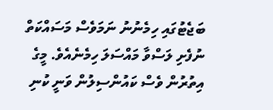ބަޖެޓުގައި ހިމެނުނު ނަމަވެސް މަސައްކަތް ނުފެށި ލަސްވާ މައްސަލަ ހިމެނެއެވެ. މީގެ އިތުރުން ވެސް ކައުންސިލުން ވަނީ ކުނި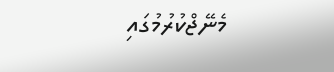މެނޭޖްކުރުމުގައި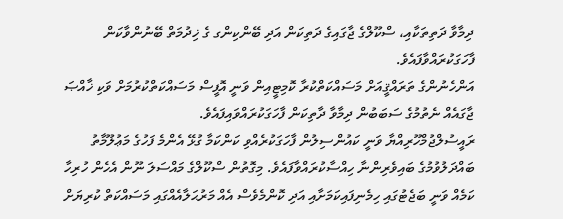ދިމާވާ ދަތިތަކާއި، ސްކޫލްގެ ޖާގައިގެ ދަތިކަން އަދި ބޭންކިންގ ގެ ޚިދުމަތް ބޭނުންވާކަން ފާހަގަކުރައްވާފައެވެ.
އަންހެނުންގެ ތަރައްޤީއަށް މަސައްކަތްކުރާ ކޮމިޓީއިން ވަނީ އޮފީސް މަސައްކަތްކުރުމަށް ވަކި ޚާއްޞަ ޖާގައެއް ނެތުމުގެ ސަބަބުން ދިމާވާ ދާތިކަން ފާހަގަކުރައްވައިފައެވެ.
ރައީސުލްޖުމްހޫރިއްޔާ ވަނީ ކައުންސިލުން ފާހަގަކުރެއްވި ކަންކަމާ ގުޅޭ އެންމެ ފަހުގެ މަޢުލޫމާތު ބައްދަލުވުމުގެ ބައިވެރިންނާ ހިއްސާކުރައްވާފައެވެ. މިގޮތުން ސްކޫލްގެ މައްސަލަ ނޫން އެހެން ހުރިހާ ކަމެއް ވަނީ ބަޖެޓުގައި ހިމެނިފައިކަމަށާއި އަދި ކޮންމެވެސް އެއް މަރުޙަލާއެއްގައި މަސައްކަތް ކުރިޔަށް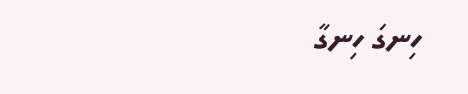ހިނގަ ހިނގާ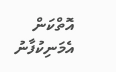އޮތްކަން އެމަނިކުފާނު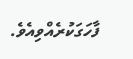ފާހަގަކުރެއްވިއެވެ.